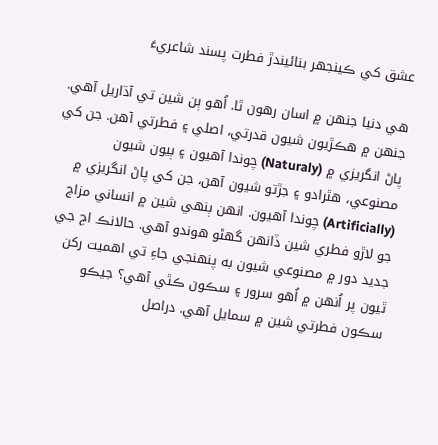عشق کي ڪينجهر بنائيندڙ فطرت پسند شاعريءَ

هي دنيا جنهن ۾ اسان رهون ٿا. اُهو ٻن شين تي آڌاريل آهي. جنهن ۾ هڪڙيون شيون قدرتي، اصلي ۽ فطرتي آهن. جن کي پاڻ انگريزي ۾ (Naturaly) چوندا آهيون ۽ ٻيون شيون مصنوعي، هٿرادو ۽ جڙتو شيون آهن، جن کي پاڻ انگريزي ۾ (Artificially) چوندا آهيون. انهن ٻنهي شين ۾ انساني مزاج جو لاڙو فطري شين ڏانهن گهڻو هوندو آهي. حالانڪ اڄ جي جديد دور ۾ مصنوعي شيون به پنهنجي جاءِ تي اهميت رکن ٿيون پر اُنهن ۾ اُهو سرور ۽ سڪون ڪٿي آهي؟ جيڪو سڪون فطرتي شين ۾ سمايل آهي. دراصل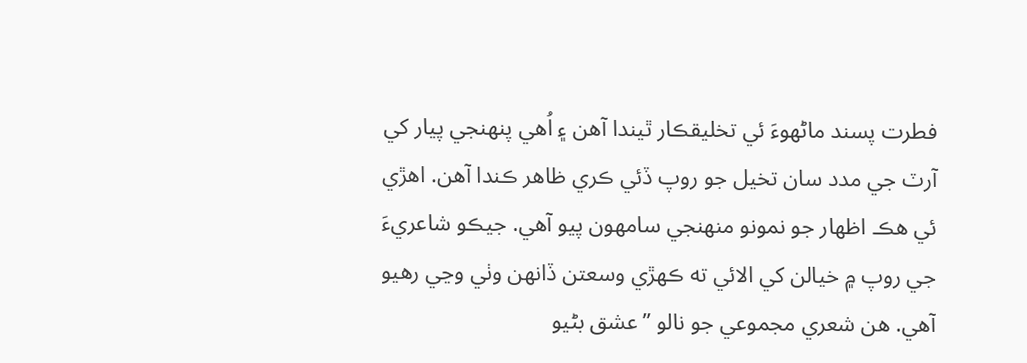فطرت پسند ماڻهوءَ ئي تخليقڪار ٿيندا آهن ۽ اُهي پنهنجي پيار کي آرٽ جي مدد سان تخيل جو روپ ڏئي ڪري ظاهر ڪندا آهن. اهڙي ئي هڪ اظهار جو نمونو منهنجي سامهون پيو آهي. جيڪو شاعريءَ جي روپ ۾ خيالن کي الائي ته ڪهڙي وسعتن ڏانهن وٺي وڃي رهيو آهي. هن شعري مجموعي جو نالو ”عشق بڻيو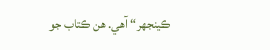ڪينجهر“ آهي. هن ڪتاب جو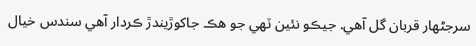سرجڻهار قربان گل آهي. جيڪو نئين ٽهي جو هڪ جاکوڙيندڙ ڪردار آهي سندس خيال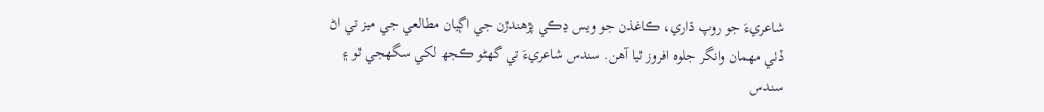شاعريءَ جو روپ ڌاري، ڪاغذن جو ويس ڍڪي پڙهندڙن جي اڳيان مطالعي جي ميز تي اڻ ڏٺي مهمان وانگر جلوه افروز ٿيا آهن. سندس شاعريءَ تي گهڻو ڪجھ لکي سگهجي ٿو ۽ سندس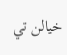خيالن تي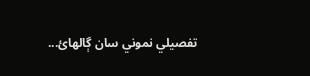تفصيلي نموني سان ڳالهائ...